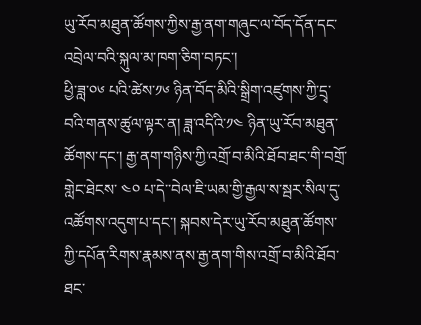ཡུ་རོབ་མཐུན་ཚོགས་ཀྱིས་རྒྱ་ནག་གཞུང་ལ་བོད་དོན་དང་འབྲེལ་བའི་སྐུལ་མ་ཁག་ཅིག་བཏང་།
ཕྱི་ཟླ་༠༦ པའི་ཚེས་༡༦ ཉིན་བོད་མིའི་སྒྲིག་འཛུགས་ཀྱི་དྲྭ་བའི་གནས་ཚུལ་ལྟར་ན། ཟླ་འདིའི་༡༤ ཉིན་ཡུ་རོབ་མཐུན་ཚོགས་དང་། རྒྱ་ནག་གཉིས་ཀྱི་འགྲོ་བ་མིའི་ཐོབ་ཐང་གི་བགྲོ་གླེང་ཐེངས་ ༤༠ པ་དེ་་བེལ་ཇི་ཡམ་གྱི་རྒྱལ་ས་སྦར་སིལ་དུ་འཚོགས་འདུག་པ་དང་། སྐབས་དེར་ཡུ་རོབ་མཐུན་ཚོགས་ཀྱི་དཔོན་རིགས་རྣམས་ནས་རྒྱ་ནག་གིས་འགྲོ་བ་མིའི་ཐོབ་ཐང་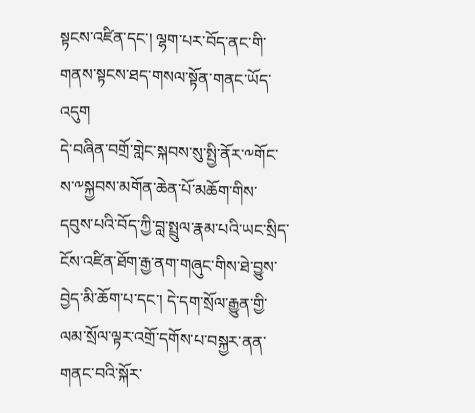སྟངས་འཛིན་དང་། ལྷག་པར་བོད་ནང་གི་གནས་སྟངས་ཐད་གསལ་སྟོན་གནང་ཡོད་འདུག
དེ་བཞིན་བགྲོ་གླེང་སྐབས་སུ་སྤྱི་ནོར་༸གོང་ས་༸སྐྱབས་མགོན་ཆེན་པོ་མཆོག་གིས་དབུས་པའི་བོད་ཀྱི་བླ་སྤྲུལ་རྣམ་པའི་ཡང་སྲིད་ངོས་འཛིན་ཐོག་རྒྱ་ནག་གཞུང་གིས་ཐེ་བྱུས་བྱེད་མི་ཆོག་པ་དང་། དེ་དག་སྲོལ་རྒྱུན་གྱི་ལམ་སྲོལ་ལྟར་འགྲོ་དགོས་པ་བསྐྱར་ནན་གནང་བའི་སྐོར་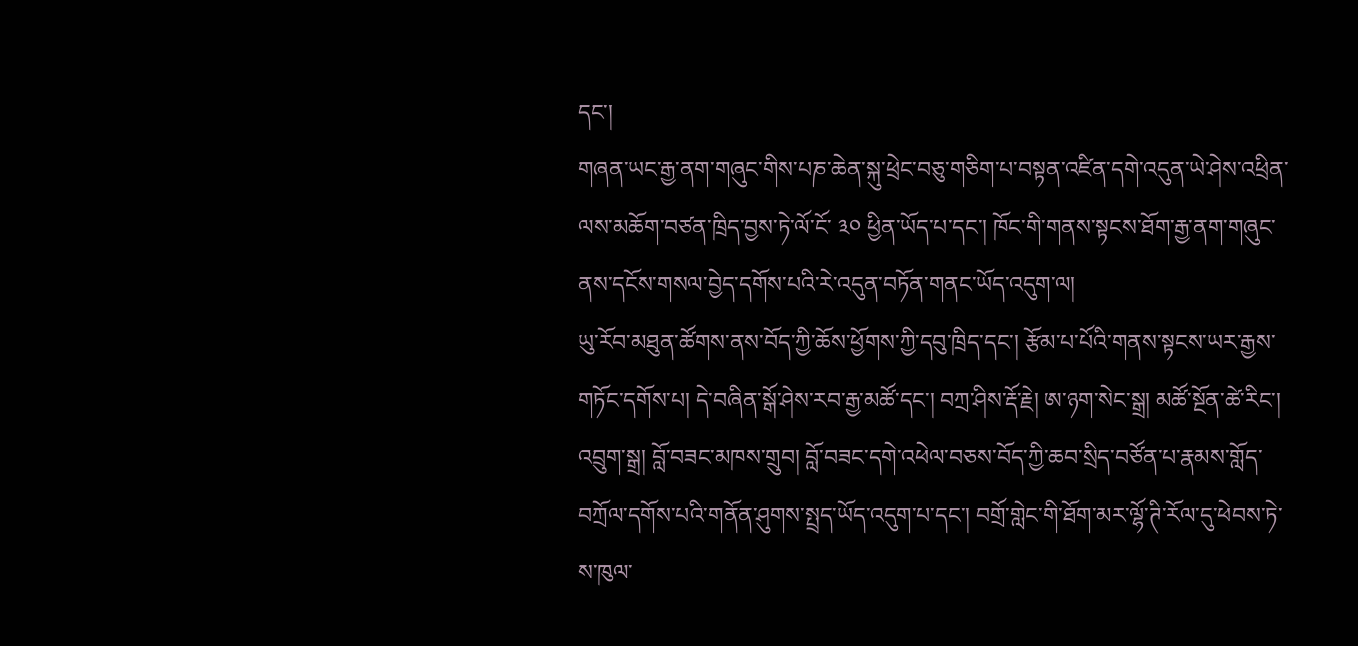དང་།
གཞན་ཡང་རྒྱ་ནག་གཞུང་གིས་པཎ་ཆེན་སྐུ་ཕྲེང་བཅུ་གཅིག་པ་བསྟན་འཛིན་དགེ་འདུན་ཡེ་ཤེས་འཕྲིན་ལས་མཆོག་བཙན་ཁྲིད་བྱས་ཏེ་ལོ་ངོ་ ༣༠ ཕྱིན་ཡོད་པ་དང་། ཁོང་གི་གནས་སྟངས་ཐོག་རྒྱ་ནག་གཞུང་ནས་དངོས་གསལ་བྱེད་དགོས་པའི་རེ་འདུན་བཏོན་གནང་ཡོད་འདུག་ལ།
ཡུ་རོབ་མཐུན་ཚོགས་ནས་བོད་ཀྱི་ཆོས་ཕྱོགས་ཀྱི་དབུ་ཁྲིད་དང་། རྩོམ་པ་པོའི་གནས་སྟངས་ཡར་རྒྱས་གཏོང་དགོས་པ། དེ་བཞིན་སྒོ་ཤེས་རབ་རྒྱ་མཚོ་དང་། བཀྲ་ཤིས་རྡོ་རྗེ། ཨ་ཉག་སེང་སྒྲ། མཚོ་སྔོན་ཚེ་རིང་། འབྲུག་སྒྲ། བློ་བཟང་མཁས་གྲུབ། བློ་བཟང་དགེ་འཕེལ་བཅས་བོད་ཀྱི་ཆབ་སྲིད་བཙོན་པ་རྣམས་གློད་བཀྲོལ་དགོས་པའི་གནོན་ཤུགས་སྤྲད་ཡོད་འདུག་པ་དང་། བགྲོ་གླེང་གི་ཐོག་མར་ལྷོ་ཊི་རོལ་དུ་ཕེབས་ཏེ་ས་ཁུལ་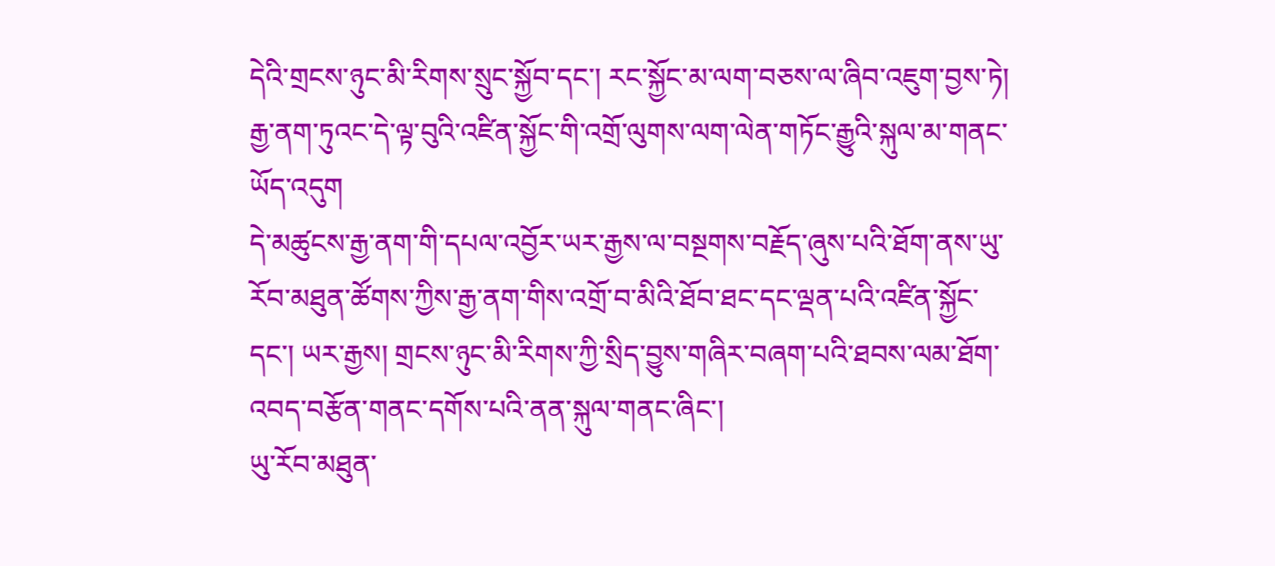དེའི་གྲངས་ཉུང་མི་རིགས་སྲུང་སྐྱོབ་དང་། རང་སྐྱོང་མ་ལག་བཅས་ལ་ཞིབ་འཇུག་བྱས་ཏེ། རྒྱ་ནག་ཏུའང་དེ་ལྟ་བུའི་འཛིན་སྐྱོང་གི་འགྲོ་ལུགས་ལག་ལེན་གཏོང་རྒྱུའི་སྐུལ་མ་གནང་ཡོད་འདུག
དེ་མཚུངས་རྒྱ་ནག་གི་དཔལ་འབྱོར་ཡར་རྒྱས་ལ་བསྔགས་བརྗོད་ཞུས་པའི་ཐོག་ནས་ཡུ་རོབ་མཐུན་ཚོགས་ཀྱིས་རྒྱ་ནག་གིས་འགྲོ་བ་མིའི་ཐོབ་ཐང་དང་ལྡན་པའི་འཛིན་སྐྱོང་དང་། ཡར་རྒྱས། གྲངས་ཉུང་མི་རིགས་ཀྱི་སྲིད་བྱུས་གཞིར་བཞག་པའི་ཐབས་ལམ་ཐོག་འབད་བརྩོན་གནང་དགོས་པའི་ནན་སྐུལ་གནང་ཞིང་།
ཡུ་རོབ་མཐུན་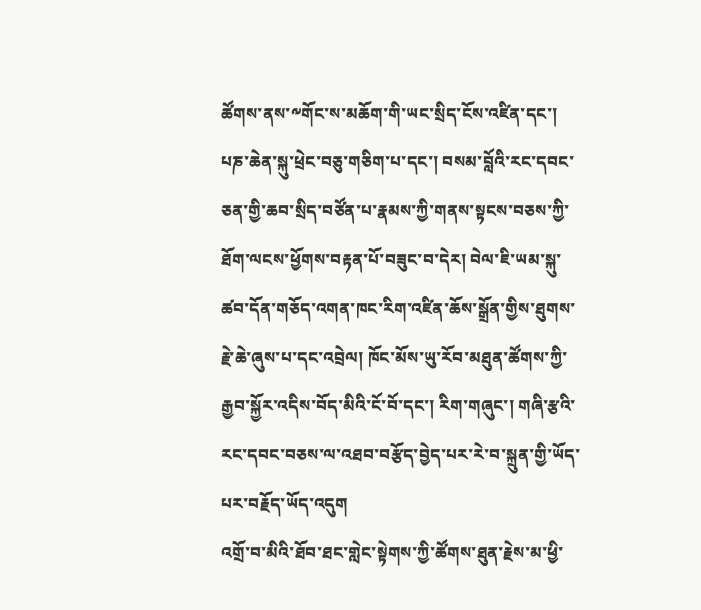ཚོགས་ནས་༸གོང་ས་མཆོག་གི་ཡང་སྲིད་ངོས་འཛིན་དང་། པཎ་ཆེན་སྐུ་ཕྲེང་བཅུ་གཅིག་པ་དང་། བསམ་བློའི་རང་དབང་ཅན་གྱི་ཆབ་སྲིད་བཙོན་པ་རྣམས་ཀྱི་གནས་སྟངས་བཅས་ཀྱི་ཐོག་ལངས་ཕྱོགས་བརྟན་པོ་བཟུང་བ་དེར། བེལ་ཇི་ཡམ་སྐུ་ཚབ་དོན་གཅོད་འགན་ཁང་རིག་འཛིན་ཆོས་སྒྲོན་གྱིས་ཐུགས་རྗེ་ཆེ་ཞུས་པ་དང་འབྲེལ། ཁོང་མོས་ཡུ་རོབ་མཐུན་ཚོགས་ཀྱི་རྒྱབ་སྐྱོར་འདིས་བོད་མིའི་ངོ་བོ་དང་། རིག་གཞུང་། གཞི་རྩའི་རང་དབང་བཅས་ལ་འཐབ་བརྩོད་བྱེད་པར་རེ་བ་སྐྲུན་གྱི་ཡོད་པར་བརྗོད་ཡོད་འདུག
འགྲོ་བ་མིའི་ཐོབ་ཐང་གླེང་སྟེགས་ཀྱི་ཚོགས་ཐུན་རྗེས་མ་ཕྱི་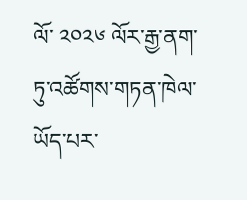ལོ་ ༢༠༢༦ ལོར་རྒྱ་ནག་ཏུ་འཚོགས་གཏན་ཁེལ་ཡོད་པར་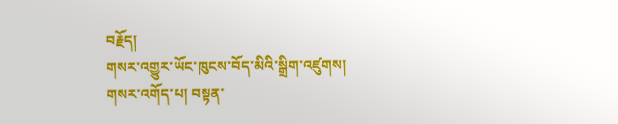བརྗོད།
གསར་འགྱུར་ཡོང་ཁུངས་བོད་མིའི་སྒྲིག་འཛུགས།
གསར་འགོད་པ། བསྟན་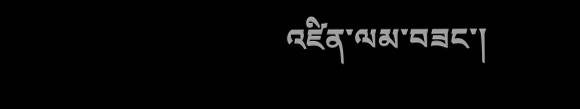འཛིན་ལམ་བཟང་།